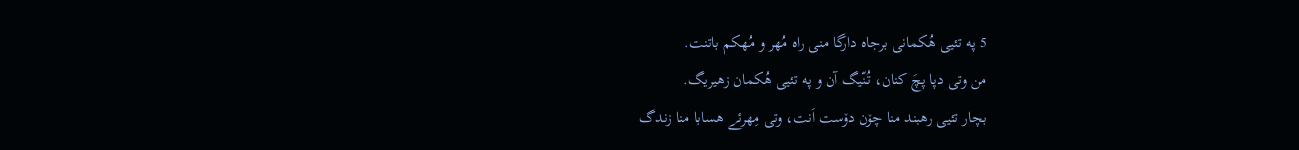5 په تئیی هُکمانی برجاه دارگا منی راه مُهر و مُهکم باتنت.
من وتی دپا پچَ کنان، تُنّیگ آن و په تئیی هُکمان زهیریگ.
بچار تئیی رهبند منا چۆن دۆست اَنت، وتی مِهرئے هسابا منا زندگ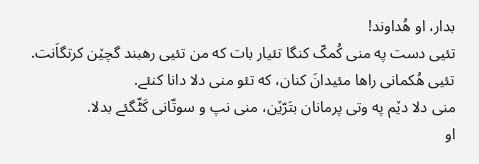بدار، او هُداوند!
تئیی دست په منی کُمکّ کنگا تئیار بات که من تئیی رهبند گچێن کرتگاَنت.
تئیی هُکمانی راها مئیدانَ کنان، که تئو منی دلا دانا کنئے.
منی دلا دێم په وتی پرمانان بتَرّێن، منی نپ و سوتّانی کَٹّگئے بدلا.
او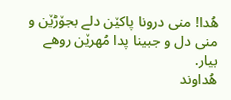هُدا! منی درونا پاکێن دلے بجۆڑێن و منی دل و جبینا پدا مُهرێن روهے بیار.
هُداوند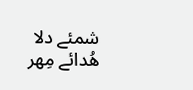شمئے دلا هُدائے مِهر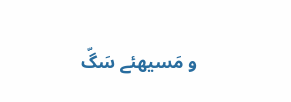و مَسیهئے سَگّ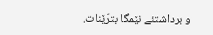و برداشتئے نێمگا بترّێنات.